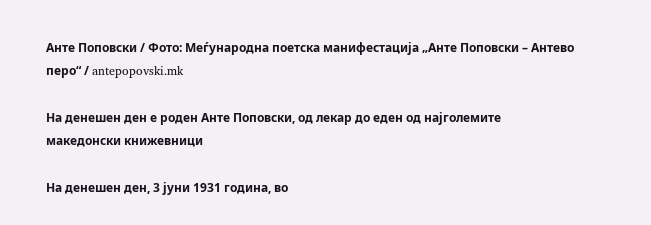Анте Поповски / Фото: Меѓународна поетска манифестација „Анте Поповски – Антево перо“ / antepopovski.mk

На денешен ден е роден Анте Поповски, од лекар до еден од најголемите македонски книжевници

На денешен ден, 3 јуни 1931 година, во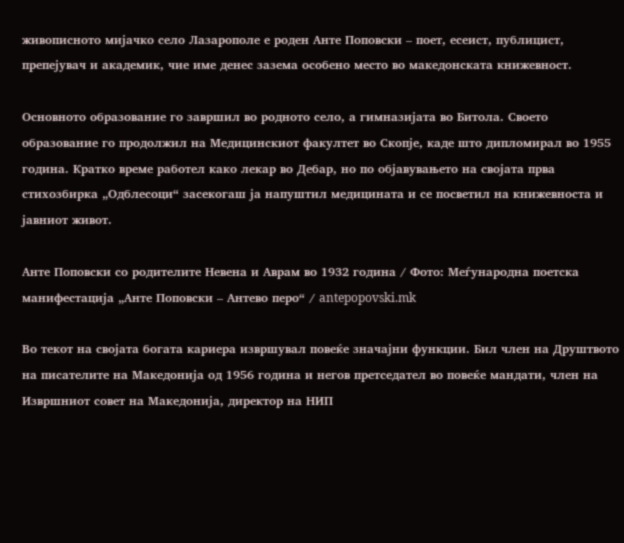живописното мијачко село Лазарополе е роден Анте Поповски – поет, есеист, публицист, препејувач и академик, чие име денес зазема особено место во македонската книжевност.

Основното образование го завршил во родното село, а гимназијата во Битола. Своето образование го продолжил на Медицинскиот факултет во Скопје, каде што дипломирал во 1955 година. Кратко време работел како лекар во Дебар, но по објавувањето на својата прва стихозбирка „Одблесоци“ засекогаш ја напуштил медицината и се посветил на книжевноста и јавниот живот.

Анте Поповски со родителите Невена и Аврам во 1932 година / Фото: Меѓународна поетска манифестација „Анте Поповски – Антево перо“ / antepopovski.mk

Во текот на својата богата кариера извршувал повеќе значајни функции. Бил член на Друштвото на писателите на Македонија од 1956 година и негов претседател во повеќе мандати, член на Извршниот совет на Македонија, директор на НИП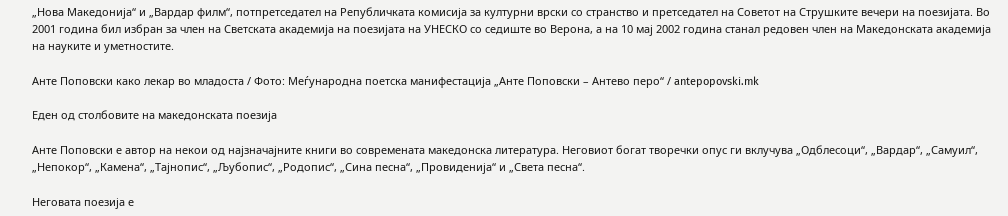„Нова Македонија“ и „Вардар филм“, потпретседател на Републичката комисија за културни врски со странство и претседател на Советот на Струшките вечери на поезијата. Во 2001 година бил избран за член на Светската академија на поезијата на УНЕСКО со седиште во Верона, а на 10 мај 2002 година станал редовен член на Македонската академија на науките и уметностите.

Анте Поповски како лекар во младоста / Фото: Меѓународна поетска манифестација „Анте Поповски – Антево перо“ / antepopovski.mk

Еден од столбовите на македонската поезија

Анте Поповски е автор на некои од најзначајните книги во современата македонска литература. Неговиот богат творечки опус ги вклучува „Одблесоци“, „Вардар“, „Самуил“, „Непокор“, „Камена“, „Тајнопис“, „Љубопис“, „Родопис“, „Сина песна“, „Провиденија“ и „Света песна“.

Неговата поезија е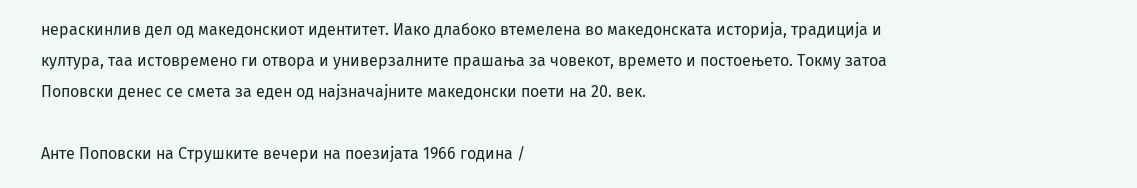нераскинлив дел од македонскиот идентитет. Иако длабоко втемелена во македонската историја, традиција и култура, таа истовремено ги отвора и универзалните прашања за човекот, времето и постоењето. Токму затоа Поповски денес се смета за еден од најзначајните македонски поети на 20. век.

Анте Поповски на Струшките вечери на поезијата 1966 година /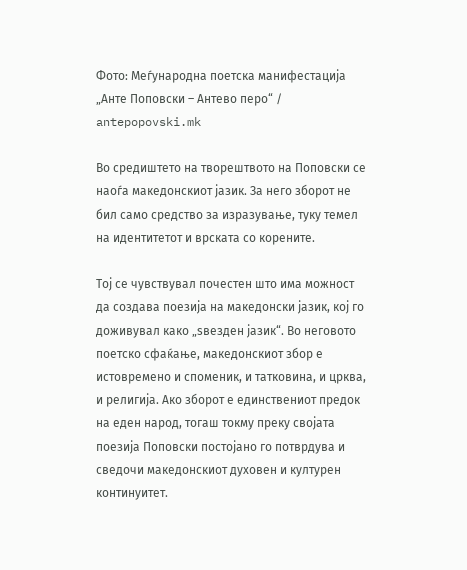Фото: Меѓународна поетска манифестација „Анте Поповски – Антево перо“ / antepopovski.mk

Во средиштето на творештвото на Поповски се наоѓа македонскиот јазик. За него зборот не бил само средство за изразување, туку темел на идентитетот и врската со корените.

Тој се чувствувал почестен што има можност да создава поезија на македонски јазик, кој го доживувал како „ѕвезден јазик“. Во неговото поетско сфаќање, македонскиот збор е истовремено и споменик, и татковина, и црква, и религија. Ако зборот е единствениот предок на еден народ, тогаш токму преку својата поезија Поповски постојано го потврдува и сведочи македонскиот духовен и културен континуитет.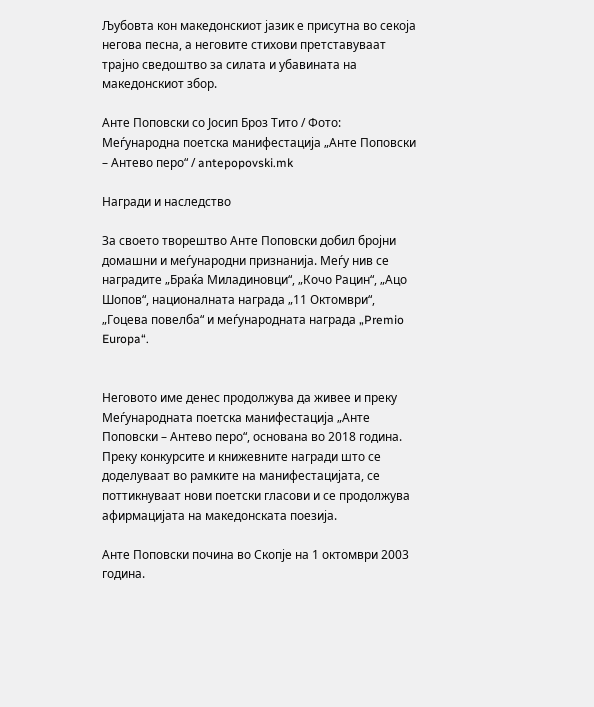Љубовта кон македонскиот јазик е присутна во секоја негова песна, а неговите стихови претставуваат трајно сведоштво за силата и убавината на македонскиот збор.

Анте Поповски со Јосип Броз Тито / Фото: Меѓународна поетска манифестација „Анте Поповски – Антево перо“ / antepopovski.mk

Награди и наследство

За своето творештво Анте Поповски добил бројни домашни и меѓународни признанија. Меѓу нив се наградите „Браќа Миладиновци“, „Кочо Рацин“, „Ацо Шопов“, националната награда „11 Октомври“, „Гоцева повелба“ и меѓународната награда „Premio Europa“.


Неговото име денес продолжува да живее и преку Меѓународната поетска манифестација „Анте Поповски – Антево перо“, основана во 2018 година. Преку конкурсите и книжевните награди што се доделуваат во рамките на манифестацијата, се поттикнуваат нови поетски гласови и се продолжува афирмацијата на македонската поезија.

Анте Поповски почина во Скопје на 1 октомври 2003 година.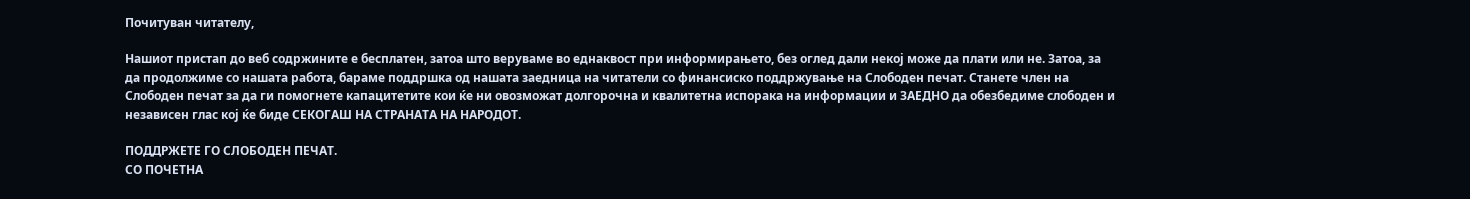Почитуван читателу,

Нашиот пристап до веб содржините е бесплатен, затоа што веруваме во еднаквост при информирањето, без оглед дали некој може да плати или не. Затоа, за да продолжиме со нашата работа, бараме поддршка од нашата заедница на читатели со финансиско поддржување на Слободен печат. Станете член на Слободен печат за да ги помогнете капацитетите кои ќе ни овозможат долгорочна и квалитетна испорака на информации и ЗАЕДНО да обезбедиме слободен и независен глас кој ќе биде СЕКОГАШ НА СТРАНАТА НА НАРОДОТ.

ПОДДРЖЕТЕ ГО СЛОБОДЕН ПЕЧАТ.
СО ПОЧЕТНА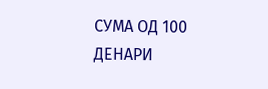СУМА ОД 100 ДЕНАРИ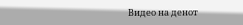Видео на денот